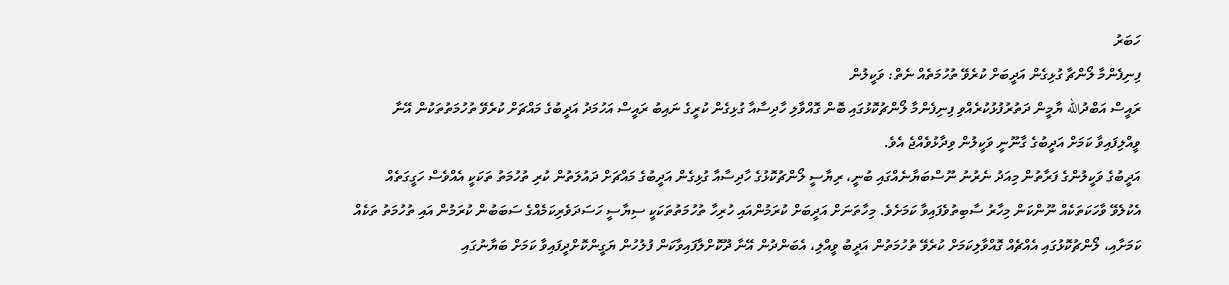ހަބަރު
ފިނިފެންމާ ލޯންޗާ ގުޅިގެން އަދީބަށް ކުރެވޭ ތުހުމަތެއް ނެތް: ވަކީލުން
ރައީސް އަބްދުالله ޔާމީން ދަތުރުފުޅުކުރެއްވި ފިނިފެންމާ ލޯންޗުކޮޅުގައި ބޮން ގޮއްވާލި ހާދިސާއާ ގުޅިގެން ކުރީގެ ނައިބު ރައީސް އަހުމަދު އަދީބުގެ މައްޗަށް ކުރެވޭ ތުހުމަތުތަކުން އޭނާ ވީއްލިފައިވާ ކަމަށް އަދީބުގެ ގާނޫނީ ވަކީލުން ވިދާޅުވެއްޖެ އެވެ.
އަދީބުގެ ވަކީލުންގެ ފަރާތުން މިއަދު ނެރުނު ނޫސްބަޔާނެއްގައި ބުނީ، ރިޔާސީ ލޯންޗުކޮޅުގެ ހާދިސާއާ ގުޅިގެން އަދީބުގެ މައްޗަށް ދައުލަތުން ކުރި ތުހުމަތު ތަކަކީ އެއްވެސް ހަގީގަތެއް އެކުލެވޭ ވާހަކަތަކެއް ނޫންކަން މިހާރު ސާބިތުވެފައިވާ ކަމަށެވެ. މިހާތަނަށް އަދީބަށް ކުރަމުންއައި ހުރިހާ ތުހުމަތުތަކަކީ ސިޔާސީ ހަސަދަވެރިކަމެއްގެ ސަބަބުން ކުރަމުން އައި ތުހުމަތު ތަކެއް ކަމަށާއި، ލޯންޗުކޮޅުގައި އެއްޗެއް ގޮއްވާލިކަމަށް ކުރެވޭ ތުހުމަތުން އަދީބު ވީއްލި، އެބަންދުން އޭނާ ދޫކޮށްލާފައިވާކަން ފުލުހުން ޔަގީންކޮށްދީފައިވާ ކަމަށް ބަޔާނުގައި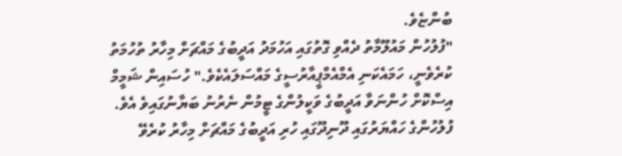ބުންޏެވެ.
"ފުލުހުން މައުލޫމާތު ދެއްވި ގޮތުގައި އަހުމަދު އަދީބުގެ މައްޗަށް މިހާރު ތުހުމަތު ކުރެވެނީ، ހަމައެކަނި އެމްއެމްޕީއާރުސީގެ މައްސަލައެކެވެ." ހުސައިން ޝަމީމް އިސްކޮށް ހުންނަވާ އަދީބުގެ ވަކީލުންގެ ޓީމުން ނެރުނު ބަޔާނުގައިވެ އެވެ.
ފުލުހުންގެ ހައްޔަރުގައި ދޫނިދޫގައި ހުރި އަދީބުގެ މައްޗަށް މިހާރު ކުރެވޭ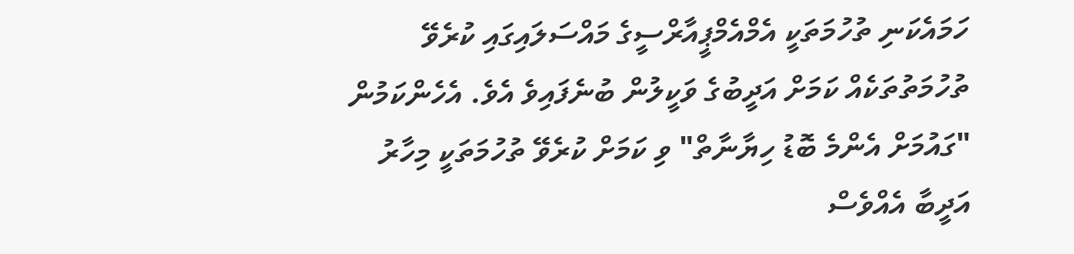ހަމައެކަނި ތުހުމަތަކީ އެމްއެމްޕީއާރްސީގެ މައްސަލައިގައި ކުރެވޭ ތުހުމަތުތަކެއް ކަމަށް އަދީބުގެ ވަކީލުން ބުނެފައިވެ އެވެ. އެހެންކަމުން "ގައުމަށް އެންމެ ބޮޑު ހިޔާނާތް" ވި ކަމަށް ކުރެވޭ ތުހުމަތަކީ މިހާރު އަދީބާ އެއްވެސް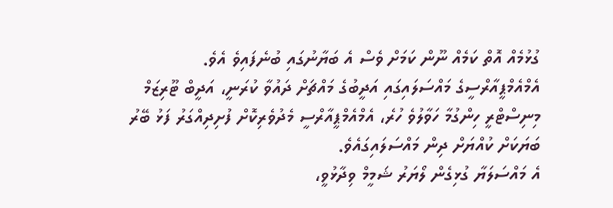ގުޅުމެއް އޮތް ކަމެއް ނޫން ކަމަށް ވެސް އެ ބަޔާނުގައި ބުނެފައިވެ އެވެ.
އެމްއެމްޕީއާރްސީގެ މައްސަލައިގައި އަދީބުގެ މައްޗަށް ދައުވާ ކުރަނީ، އަދީބް ޓޫރިޒަމް މިނިސްޓްރީ ހިންގުމާ ހަވާލުވެ ހުރެ، އެމްއެމްޕީއާރްސީ މެދުވެރިކޮށް ފުށިދިއްގަރު ފަޅު ބޭރު ބަޔަކަށް ކުއްޔަށް ދިން މައްސަލައިގައެވެ.
އެ މައްސަލަޔާ ގުޅިގެން ލޯޔަރު ޝަމީމް ވިދާޅުވީ،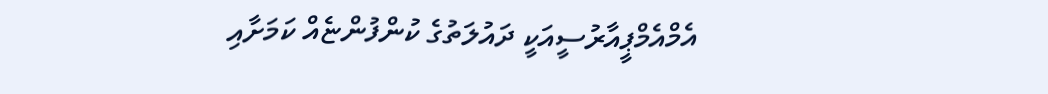އެމްއެމްޕީއާރުސީއަކީ ދައުލަތުގެ ކުންފުންޏެއް ކަމަށާއި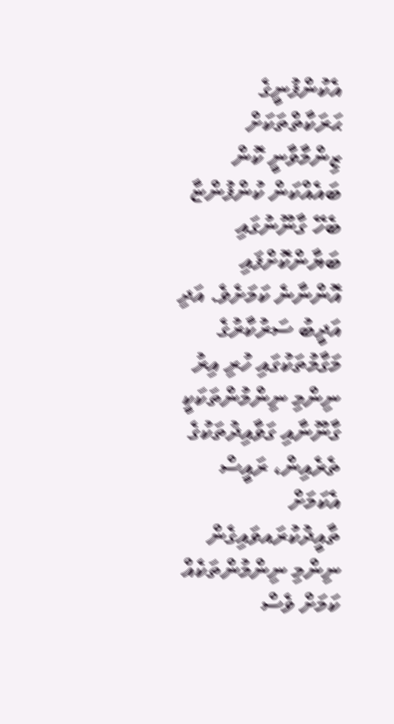އެކުންފުނީގެ ޙަރަކާތްތަކަށް ޒިންމާވާނީ ކޮން ބައެއްކަން ކުންފުންޏާ ބެހޭ ގާނޫނުގައި ބަޔާންކޮށްފައި އޮންނާނެ ކަމަށެވެ. އަދި އަދީބު ސަރުކާރުގެ މަގާމުތަކުގައި ހުރި އިރު ނިންމި ނިންމުންތަކަކީ ގާނޫނާއި ގަވާއިދުތަކުގެ ތެރެއިން، ރައީސް އެކަމަށް ތާއީދުކުރައވައިގެން ނިންމި ނިންމުންތަކެއް ކަމަށް ވެސް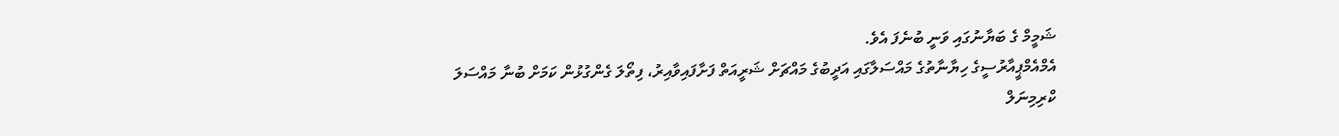ޝަމީމް ގެ ބަޔާނުގައި ވަނީ ބުނެފަ އެވެ.
އެމްއެމްޕީއާރުސީގެ ހިޔާނާތުގެ މައްސަލާގައި އަދީބުގެ މައްޗަށް ޝަރީއަތް ފަށާފައިވާއިރު، ފިތޯލަ ގެންގުޅުން ކަމަށް ބުނާ މައްސަލަ ކްރިމިނަލް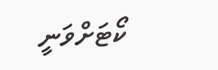ކޯޓަށްވަނީ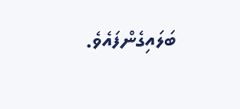ބަލައިގެންފައެވެ.